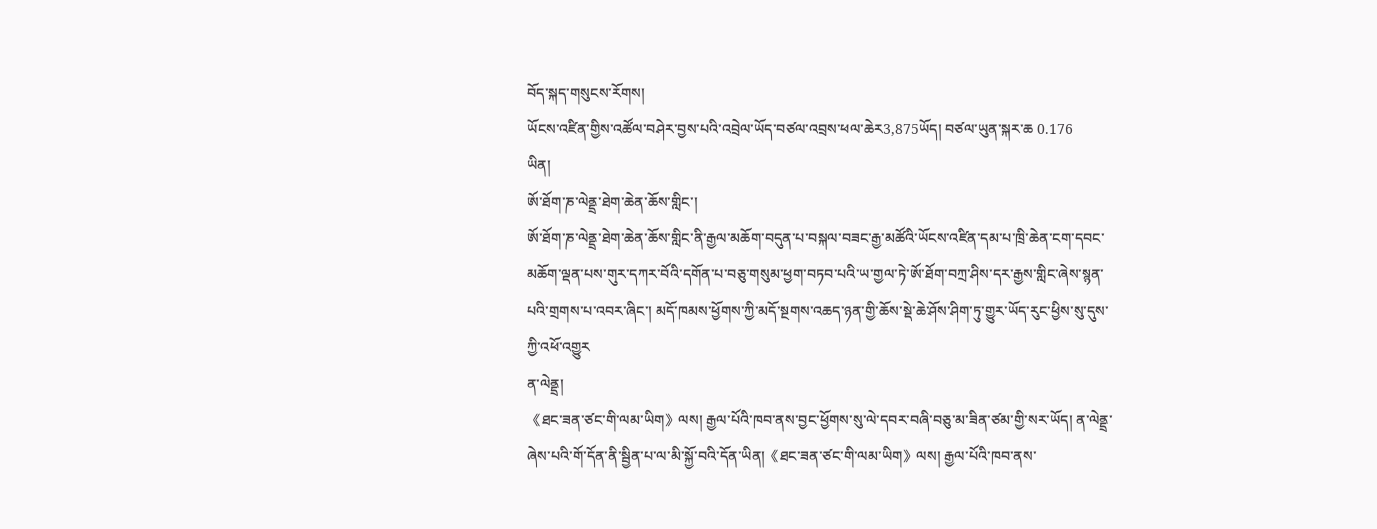བོད་སྐད་གསུངས་རོགས།
ཡོངས་འཛིན་གྱིས་འཚོལ་བཤེར་བྱས་པའི་འབྲེལ་ཡོད་བཙལ་འབྲས་ཕལ་ཆེར3,875ཡོད། བཙལ་ཡུན་སྐར་ཆ 0.176
ཡིན།
ཨོ་ཐོག་ཎ་ལེནྡྲ་ཐེག་ཆེན་ཆོས་གླིང་།
ཨོ་ཐོག་ཎ་ལེནྡྲ་ཐེག་ཆེན་ཆོས་གླིང་ནི་རྒྱལ་མཆོག་བདུན་པ་བསྐལ་བཟང་རྒྱ་མཚོའི་ཡོངས་འཛིན་དམ་པ་ཁྲི་ཆེན་ངག་དབང་མཆོག་ལྡན་པས་གུར་དཀར་བོའི་དགོན་པ་བཅུ་གསུམ་ཕྱག་བཏབ་པའི་ཡ་གྱལ་ཏེ་ཨོ་ཐོག་བཀྲ་ཤིས་དར་རྒྱས་གླིང་ཞེས་སྙན་པའི་གྲགས་པ་འབར་ཞིང་། མདོ་ཁམས་ཕྱོགས་ཀྱི་མདོ་སྔགས་འཆད་ཉན་གྱི་ཆོས་སྡེ་ཆེ་ཤོས་ཤིག་ཏུ་གྱུར་ཡོད་རུང་ཕྱིས་སུ་དུས་ཀྱི་འཕོ་འགྱུར
ན་ལེནྡྲ།
《ཐང་ཟན་ཙང་གི་ལམ་ཡིག》ལས། རྒྱལ་པོའི་ཁབ་ནས་བྱང་ཕྱོགས་སུ་ལེ་དབར་བཞི་བཅུ་མ་ཟིན་ཙམ་གྱི་སར་ཡོད། ན་ལེནྡྲ་ཞེས་པའི་གོ་དོན་ནི་སྦྱིན་པ་ལ་མི་སྐྱོ་བའི་དོན་ཡིན།《ཐང་ཟན་ཙང་གི་ལམ་ཡིག》ལས། རྒྱལ་པོའི་ཁབ་ནས་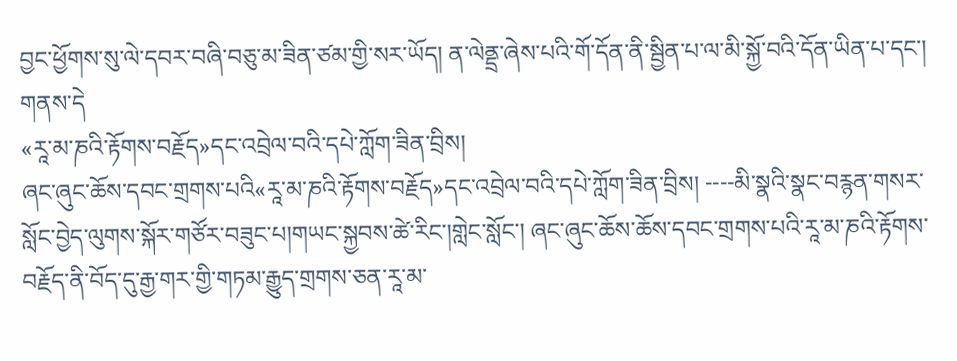བྱང་ཕྱོགས་སུ་ལེ་དབར་བཞི་བཅུ་མ་ཟིན་ཙམ་གྱི་སར་ཡོད། ན་ལེནྡྲ་ཞེས་པའི་གོ་དོན་ནི་སྦྱིན་པ་ལ་མི་སྐྱོ་བའི་དོན་ཡིན་པ་དང་། གནས་དེ
«རཱ་མ་ཎའི་རྟོགས་བརྗོད»དང་འབྲེལ་བའི་དཔེ་ཀློག་ཟིན་བྲིས།
ཞང་ཞུང་ཆོས་དབང་གྲགས་པའི«རཱ་མ་ཎའི་རྟོགས་བརྗོད»དང་འབྲེལ་བའི་དཔེ་ཀློག་ཟིན་བྲིས། ----མི་སྣའི་སྣང་བརྙན་གསར་སློང་བྱེད་ལུགས་སྐོར་གཙོར་བཟུང་པ།གཡང་སྐྱབས་ཚེ་རིང་།གླེང་སློང་། ཞང་ཞུང་ཆོས་ཆོས་དབང་གྲགས་པའི་རཱ་མ་ཎའི་རྟོགས་བརྗོད་ནི་བོད་དུ་རྒྱ་གར་གྱི་གཏམ་རྒྱུད་གྲགས་ཅན་རཱ་མ་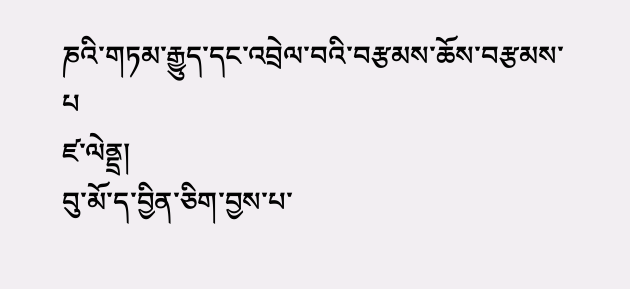ཎའི་གཏམ་རྒྱུད་དང་འབྲེལ་བའི་བརྩམས་ཆོས་བརྩམས་པ
ཛ་ལེནྡྲ།
བུ་མོ་ད་བྱིན་ཅིག་བྱས་པ་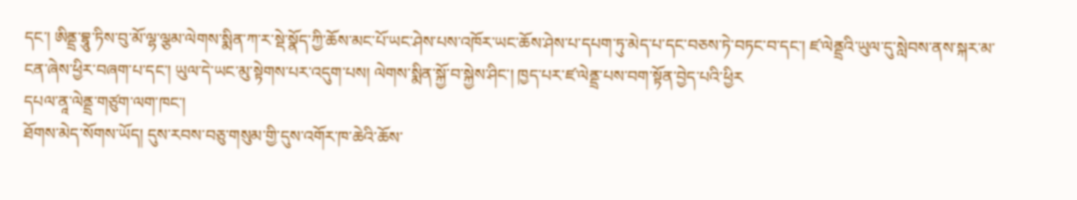དང་། ཨིནྡྲ་བྷཱུ་ཏིས་བུ་མོ་ལྷ་ལྕམ་ལེགས་སྨིན་ཀ་ར་སྡེ་སྣོད་ཀྱི་ཆོས་མང་པོ་ཡང་ཤེས་པས་འཁོར་ཡང་ཆོས་ཤེས་པ་དཔག་ཏུ་མེད་པ་དང་བཅས་ཏེ་བཏང་བ་དང་། ཛ་ལེནྡྲའི་ཡུལ་དུ་སླེབས་ནས་སྐར་མ་ངན་ཞེས་ཕྱིར་བཞག་པ་དང་། ཡུལ་དེ་ཡང་མུ་སྟེགས་པར་འདུག་པས། ལེགས་སྨིན་སྐྱོ་བ་སྐྱེས་ཤིང་། ཁྱད་པར་ཛ་ལེནྡྲ་པས་བག་སྟོན་བྱེད་པའི་ཕྱིར
དཔལ་ནཱ་ལེནྡྲ་གཙུག་ལག་ཁང་།
ཐོགས་མེད་སོགས་ཡོད། དུས་རབས་བཅུ་གསུམ་གྱི་དུས་འགོར་ཁ་ཆེའི་ཆོས་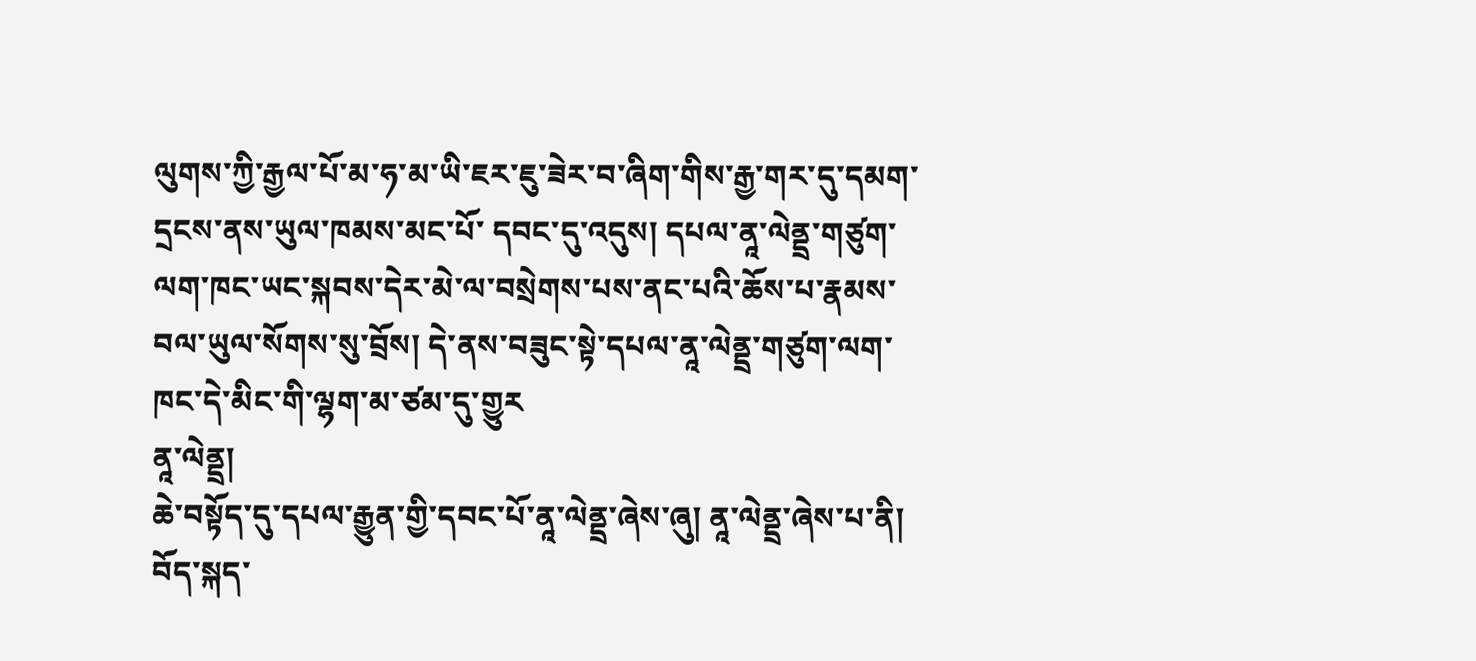ལུགས་ཀྱི་རྒྱལ་པོ་མ་ཧ་མ་ཡི་ཇར་ཇུ་ཟེར་བ་ཞིག་གིས་རྒྱ་གར་དུ་དམག་དྲངས་ནས་ཡུལ་ཁམས་མང་པོ་ དབང་དུ་འདུས། དཔལ་ནཱ་ལེནྡྲ་གཙུག་ལག་ཁང་ཡང་སྐབས་དེར་མེ་ལ་བསྲེགས་པས་ནང་པའི་ཆོས་པ་རྣམས་བལ་ཡུལ་སོགས་སུ་བྲོས། དེ་ནས་བཟུང་སྟེ་དཔལ་ནཱ་ལེནྡྲ་གཙུག་ལག་ཁང་དེ་མིང་གི་ལྷག་མ་ཙམ་དུ་གྱུར
ནཱ་ལེནྡྲ།
ཆེ་བསྟོད་དུ་དཔལ་རྒྱུན་གྱི་དབང་པོ་ནཱ་ལེནྡྲ་ཞེས་ཞུ། ནཱ་ལེནྡྲ་ཞེས་པ་ནི། བོད་སྐད་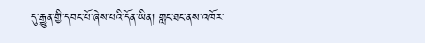དུ་རྒྱུན་གྱི་དབང་པོ་ཞེས་པའི་དོན་ཡིན། གླང་ཐང་ནས་འཁོར་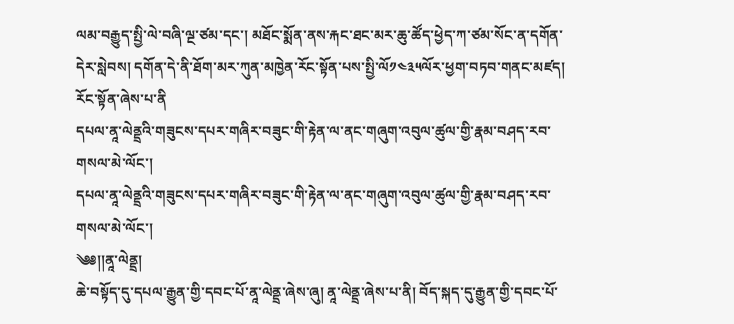ལམ་བརྒྱུད་སྤྱི་ལེ་བཞི་ལྔ་ཙམ་དང་། མཐོང་སྨོན་ནས་རྐང་ཐང་མར་ཆུ་ཚོད་ཕྱེད་ཀ་ཙམ་སོང་ན་དགོན་དེར་སླེབས། དགོན་དེ་ནི་ཐོག་མར་ཀུན་མཁྱེན་རོང་སྟོན་པས་སྤྱི་ལོ༡༤༣༥ལོར་ཕྱག་བཏབ་གནང་མཛད། རོང་སྟོན་ཞེས་པ་ནི
དཔལ་ནཱ་ལེནྡྲའི་གཟུངས་དཔར་གཞིར་བཟུང་གི་རྟེན་ལ་ནང་གཞུག་འབུལ་ཚུལ་གྱི་རྣམ་བཤད་རབ་གསལ་མེ་ལོང་།
དཔལ་ནཱ་ལེནྡྲའི་གཟུངས་དཔར་གཞིར་བཟུང་གི་རྟེན་ལ་ནང་གཞུག་འབུལ་ཚུལ་གྱི་རྣམ་བཤད་རབ་གསལ་མེ་ལོང་།
༄༅།།ནཱ་ལེནྡྲ།
ཆེ་བསྟོད་དུ་དཔལ་རྒྱུན་གྱི་དབང་པོ་ནཱ་ལེནྡྲ་ཞེས་ཞུ། ནཱ་ལེནྡྲ་ཞེས་པ་ནི། བོད་སྐད་དུ་རྒྱུན་གྱི་དབང་པོ་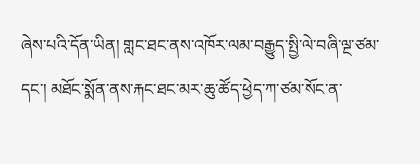ཞེས་པའི་དོན་ཡིན། གླང་ཐང་ནས་འཁོར་ལམ་བརྒྱུད་སྤྱི་ལེ་བཞི་ལྔ་ཙམ་དང་། མཐོང་སྨོན་ནས་རྐང་ཐང་མར་ཆུ་ཚོད་ཕྱེད་ཀ་ཙམ་སོང་ན་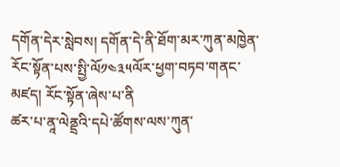དགོན་དེར་སླེབས། དགོན་དེ་ནི་ཐོག་མར་ཀུན་མཁྱེན་རོང་སྟོན་པས་སྤྱི་ལོ༡༤༣༥ལོར་ཕྱག་བཏབ་གནང་མཛད། རོང་སྟོན་ཞེས་པ་ནི
ཚར་པ་ནཱ་ལེནྡྲའི་དཔེ་ཚོགས་ལས་ཀུན་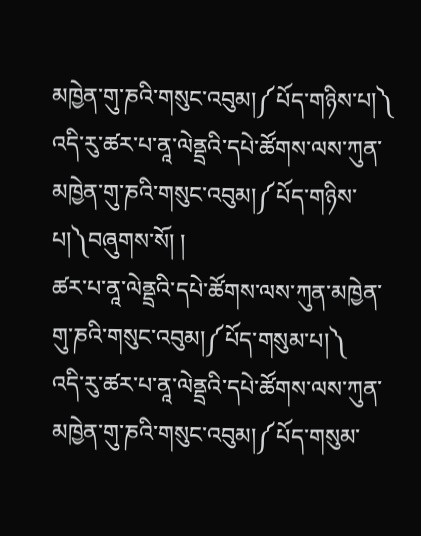མཁྱེན་གུ་ཎའི་གསུང་འབུམ།༼པོད་གཉིས་པ།༽
འདི་རུ་ཚར་པ་ནཱ་ལེནྡྲའི་དཔེ་ཚོགས་ལས་ཀུན་མཁྱེན་གུ་ཎའི་གསུང་འབུམ།༼པོད་གཉིས་པ།༽བཞུགས་སོ། །
ཚར་པ་ནཱ་ལེནྡྲའི་དཔེ་ཚོགས་ལས་ཀུན་མཁྱེན་གུ་ཎའི་གསུང་འབུམ།༼པོད་གསུམ་པ།༽
འདི་རུ་ཚར་པ་ནཱ་ལེནྡྲའི་དཔེ་ཚོགས་ལས་ཀུན་མཁྱེན་གུ་ཎའི་གསུང་འབུམ།༼པོད་གསུམ་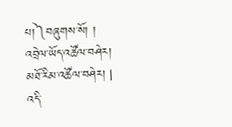པ།༽བཞུགས་སོ། །
འབྲེལ་ཡོད་འཚོལ་བཤེར།
མཐོ་རིམ་འཚོལ་བཤེར། |
འདི་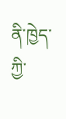ནི་ཁྱེད་ཀྱི་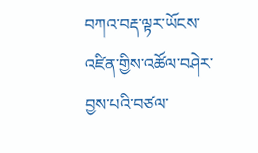བཀའ་བརྡ་ལྟར་ཡོངས་འཛིན་གྱིས་འཚོལ་བཤེར་བྱས་པའི་བཙལ་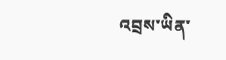འབྲས་ཡིན་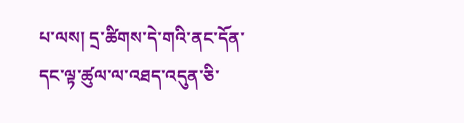པ་ལས། དྲ་ཚིགས་དེ་གའི་ནང་དོན་དང་ལྟ་ཚུལ་ལ་འཐད་འདུན་ཅི་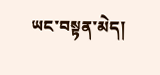ཡང་བསྟན་མེད།